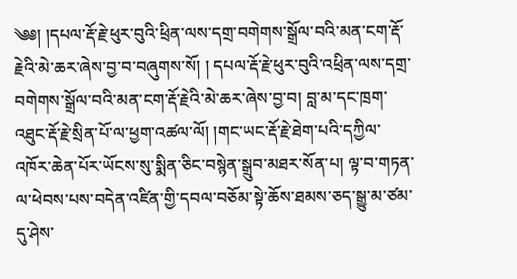༄༅། །དཔལ་རྡོ་རྗེ་ཕུར་བུའི་ཕྲིན་ལས་དགྲ་བགེགས་སྒྲོལ་བའི་མན་ངག་རྡོ་རྗེའི་མེ་ཆར་ཞེས་བྱ་བ་བཞུགས་སོ། ། དཔལ་རྡོ་རྗེ་ཕུར་བུའི་འཕྲིན་ལས་དགྲ་བགེགས་སྒྲོལ་བའི་མན་ངག་རྡོ་རྗེའི་མེ་ཆར་ཞེས་བྱ་བ། བླ་མ་དང་ཁྲག་འཐུང་རྡོ་རྗེ་སྲིན་པོ་ལ་ཕྱག་འཚལ་ལོ། །གང་ཡང་རྡོ་རྗེ་ཐེག་པའི་དཀྱིལ་འཁོར་ཆེན་པོར་ཡོངས་སུ་སྨིན་ཅིང་བསྙེན་སྒྲུབ་མཐར་སོན་པ། ལྟ་བ་གཏན་ལ་ཕེབས་པས་བདེན་འཛིན་གྱི་དབལ་བཅོམ་སྟེ་ཆོས་ཐམས་ཅད་སྒྱུ་མ་ཙམ་དུ་ཤེས་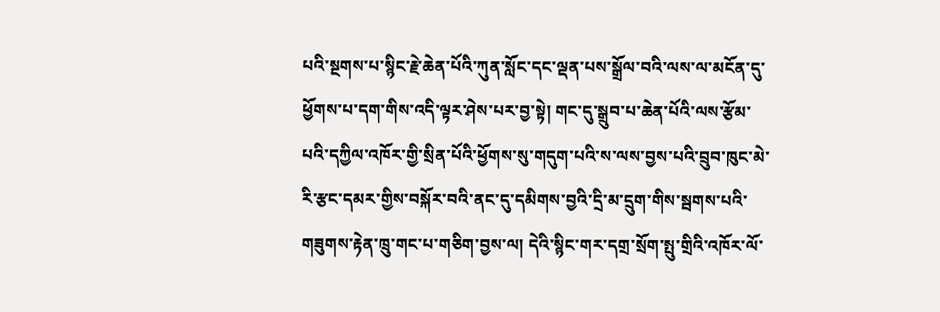པའི་སྔགས་པ་སྙིང་རྗེ་ཆེན་པོའི་ཀུན་སློང་དང་ལྡན་པས་སྒྲོལ་བའི་ལས་ལ་མངོན་དུ་ཕྱོགས་པ་དག་གིས་འདི་ལྟར་ཤེས་པར་བྱ་སྟེ། གང་དུ་སྒྲུབ་པ་ཆེན་པོའི་ལས་རྩོམ་པའི་དཀྱིལ་འཁོར་གྱི་སྲིན་པོའི་ཕྱོགས་སུ་གདུག་པའི་ས་ལས་བྱས་པའི་བྲུབ་ཁུང་མེ་རི་རྩང་དམར་གྱིས་བསྐོར་བའི་ནང་དུ་དམིགས་བྱའི་དྲི་མ་དྲུག་གིས་སྦགས་པའི་གཟུགས་རྟེན་ཁྲུ་གང་པ་གཅིག་བྱས་ལ། དེའི་སྙིང་གར་དགྲ་སྲོག་སྤུ་གྲིའི་འཁོར་ལོ་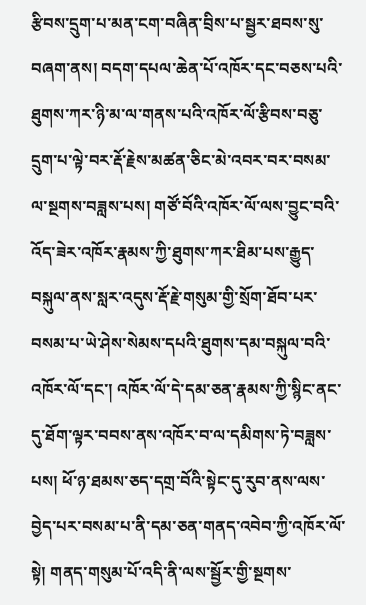རྩིབས་དྲུག་པ་མན་ངག་བཞིན་བྲིས་པ་སྦྱར་ཐབས་སུ་བཞག་ནས། བདག་དཔལ་ཆེན་པོ་འཁོར་དང་བཅས་པའི་ཐུགས་ཀར་ཉི་མ་ལ་གནས་པའི་འཁོར་ལོ་རྩིབས་བཅུ་དྲུག་པ་ལྟེ་བར་རྡོ་རྗེས་མཚན་ཅིང་མེ་འབར་བར་བསམ་ལ་སྔགས་བཟླས་པས། གཙོ་བོའི་འཁོར་ལོ་ལས་བྱུང་བའི་འོད་ཟེར་འཁོར་རྣམས་ཀྱི་ཐུགས་ཀར་ཐིམ་པས་རྒྱུད་བསྐུལ་ནས་སླར་འདུས་རྡོ་རྗེ་གསུམ་གྱི་སྲོག་ཐོབ་པར་བསམ་པ་ཡེ་ཤེས་སེམས་དཔའི་ཐུགས་དམ་བསྐུལ་བའི་འཁོར་ལོ་དང་། འཁོར་ལོ་དེ་དམ་ཅན་རྣམས་ཀྱི་སྙིང་ནང་དུ་ཐོག་ལྟར་བབས་ནས་འཁོར་བ་ལ་དམིགས་ཏེ་བཟླས་པས། ཕོ་ཉ་ཐམས་ཅད་དགྲ་བོའི་སྟེང་དུ་རུབ་ནས་ལས་བྱེད་པར་བསམ་པ་ནི་དམ་ཅན་གནད་འབེབ་ཀྱི་འཁོར་ལོ་སྟེ། གནད་གསུམ་པོ་འདི་ནི་ལས་སྦྱོར་གྱི་སྔགས་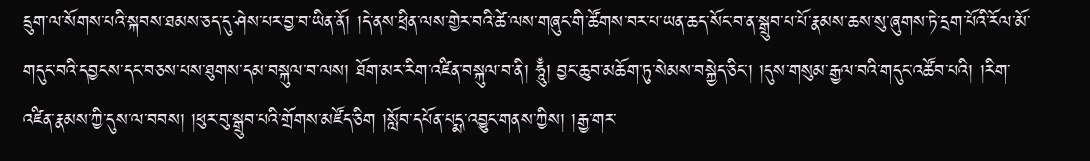དྲུག་ལ་སོགས་པའི་སྐབས་ཐམས་ཅད་དུ་ཤེས་པར་བྱ་བ་ཡིན་ནོ། །དེ་ནས་ཕྲིན་ལས་གྱེར་བའི་ཚེ་ལས་གཞུང་གི་ཚོགས་བར་པ་ཡན་ཆད་སོང་བ་ན་སྒྲུབ་པ་པོ་རྣམས་ཆས་སུ་ཞུགས་ཏེ་དྲག་པོའི་རོལ་མོ་གདུང་བའི་དབྱངས་དང་བཅས་པས་ཐུགས་དམ་བསྐུལ་བ་ལས། ཐོག་མར་རིག་འཛིན་བསྐུལ་བ་ནི། ཧཱུྃ། བྱང་ཆུབ་མཆོག་ཏུ་སེམས་བསྐྱེད་ཅིང་། །དུས་གསུམ་རྒྱལ་བའི་གདུང་འཚོབ་པའི། །རིག་འཛིན་རྣམས་ཀྱི་དུས་ལ་བབས། །ཕུར་བུ་སྒྲུབ་པའི་གྲོགས་མཛོད་ཅིག །སློབ་དཔོན་པདྨ་འབྱུང་གནས་ཀྱིས། །རྒྱ་གར་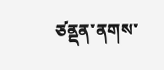ཙནྡན་ནགས་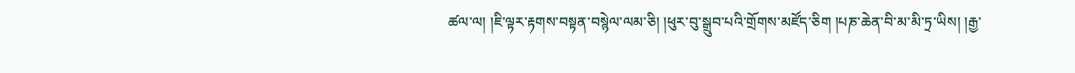ཚལ་ལ། །ཇི་ལྟར་རྟགས་བསྟན་བསྙེལ་ལམ་ཅི། །ཕུར་བུ་སྒྲུབ་པའི་གྲོགས་མཛོད་ཅིག །པཎ་ཆེན་བི་མ་མི་ཏྲ་ཡིས། །རྒྱ་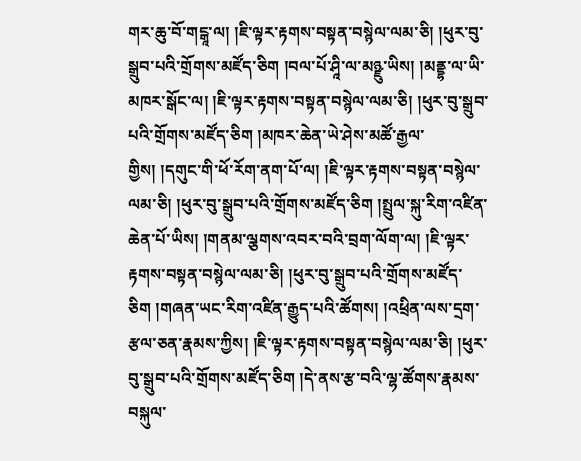གར་ཆུ་བོ་གངྒཱ་ལ། །ཇི་ལྟར་རྟགས་བསྟན་བསྙེལ་ལམ་ཅི། །ཕུར་བུ་སྒྲུབ་པའི་གྲོགས་མཛོད་ཅིག །བལ་པོ་ཤཱི་ལ་མཉྫུ་ཡིས། །མནྡྷ་ལ་ཡི་མཁར་སྒོང་ལ། །ཇི་ལྟར་རྟགས་བསྟན་བསྙེལ་ལམ་ཅི། །ཕུར་བུ་སྒྲུབ་པའི་གྲོགས་མཛོད་ཅིག །མཁར་ཆེན་ཡེ་ཤེས་མཚོ་རྒྱལ་གྱིས། །དགུང་གི་ཕོ་རོག་ནག་པོ་ལ། །ཇི་ལྟར་རྟགས་བསྟན་བསྙེལ་ལམ་ཅི། །ཕུར་བུ་སྒྲུབ་པའི་གྲོགས་མཛོད་ཅིག །སྤྲུལ་སྐུ་རིག་འཛིན་ཆེན་པོ་ཡིས། །གནམ་ལྕགས་འབར་བའི་བྲག་ལོག་ལ། །ཇི་ལྟར་རྟགས་བསྟན་བསྙེལ་ལམ་ཅི། །ཕུར་བུ་སྒྲུབ་པའི་གྲོགས་མཛོད་ཅིག །གཞན་ཡང་རིག་འཛིན་རྒྱུད་པའི་ཚོགས། །འཕྲིན་ལས་དྲག་རྩལ་ཅན་རྣམས་ཀྱིས། །ཇི་ལྟར་རྟགས་བསྟན་བསྙེལ་ལམ་ཅི། །ཕུར་བུ་སྒྲུབ་པའི་གྲོགས་མཛོད་ཅིག །དེ་ནས་རྩ་བའི་ལྷ་ཚོགས་རྣམས་བསྐུལ་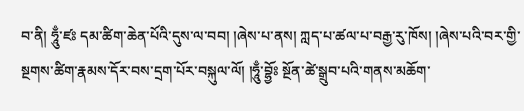བ་ནི། ཧཱུྃ་ཛཿ དམ་ཚིག་ཆེན་པོའི་དུས་ལ་བབ། །ཞེས་པ་ནས། ཀླད་པ་ཚལ་པ་བརྒྱ་རུ་ཁོས། །ཞེས་པའི་བར་གྱི་སྔགས་ཚིག་རྣམས་དོར་བས་དྲག་པོར་བསྐུལ་ལོ། །ཧཱུྃ་བྷྱོཿ སྔོན་ཚེ་སྒྲུབ་པའི་གནས་མཆོག་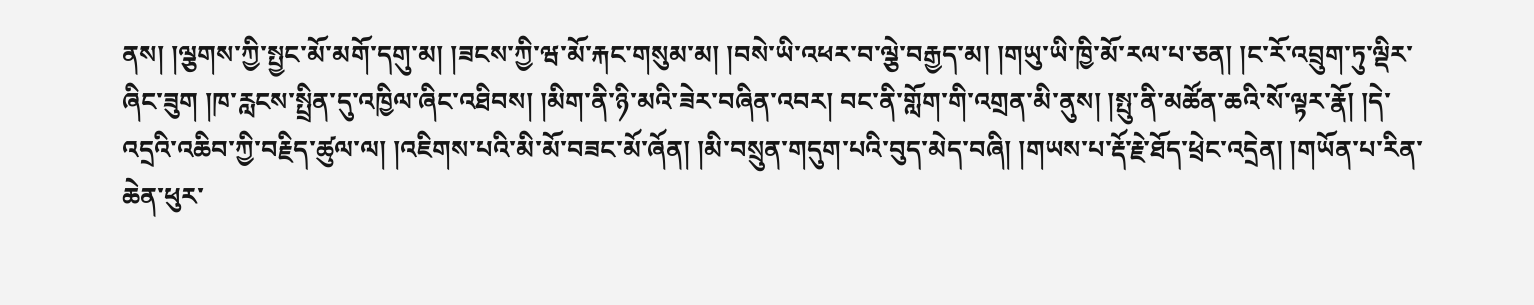ནས། །ལྕགས་ཀྱི་སྤྱང་མོ་མགོ་དགུ་མ། །ཟངས་ཀྱི་ཝ་མོ་རྐང་གསུམ་མ། །བསེ་ཡི་འཕར་བ་ལྕེ་བརྒྱད་མ། །གཡུ་ཡི་ཁྱི་མོ་རལ་པ་ཅན། །ང་རོ་འབྲུག་ཏུ་ལྡིར་ཞིང་ཟུག །ཁ་རླངས་སྤྲིན་དུ་འཁྱིལ་ཞིང་འཐིབས། །མིག་ནི་ཉི་མའི་ཟེར་བཞིན་འབར། བང་ནི་གློག་གི་འགྲན་མི་ནུས། །སྤུ་ནི་མཚོན་ཆའི་སོ་ལྟར་རྣོ། །དེ་འདྲའི་འཆིབ་ཀྱི་བརྗིད་ཚུལ་ལ། །འཇིགས་པའི་མི་མོ་བཟང་མོ་ཞོན། །མི་བསྲུན་གདུག་པའི་བུད་མེད་བཞི། །གཡས་པ་རྡོ་རྗེ་ཐོད་ཕྲེང་འདྲེན། །གཡོན་པ་རིན་ཆེན་ཕུར་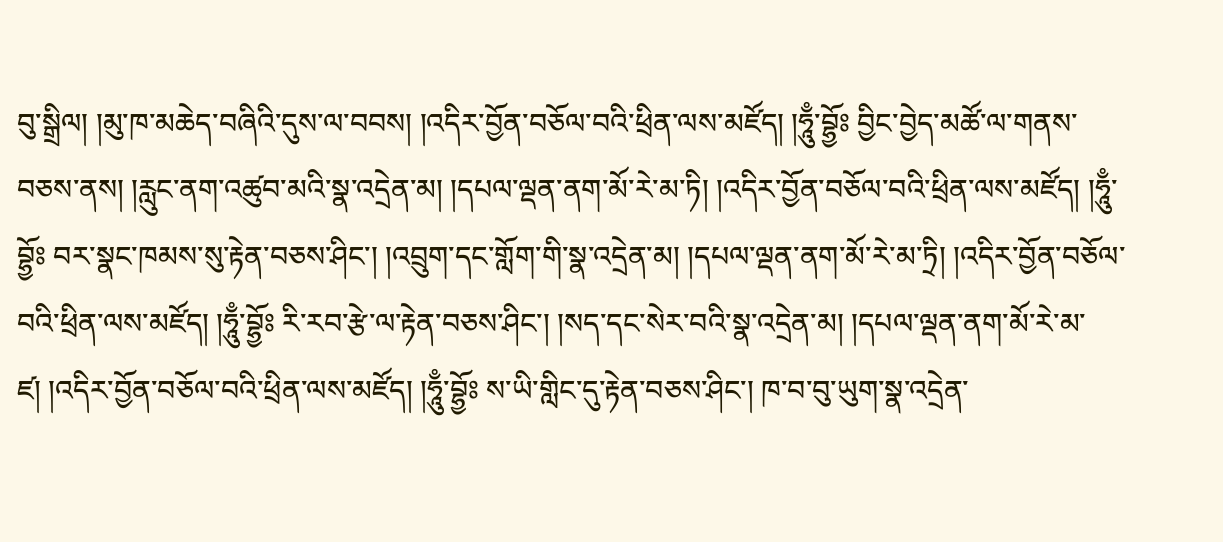བུ་སྒྲིལ། །མུ་ཁ་མཆེད་བཞིའི་དུས་ལ་བབས། །འདིར་བྱོན་བཅོལ་བའི་ཕྲིན་ལས་མཛོད། །ཧཱུྃ་བྷྱོཿ བྱིང་བྱེད་མཚོ་ལ་གནས་བཅས་ནས། །རླུང་ནག་འཚུབ་མའི་སྣ་འདྲེན་མ། །དཔལ་ལྡན་ནག་མོ་རེ་མ་ཏི། །འདིར་བྱོན་བཅོལ་བའི་ཕྲིན་ལས་མཛོད། །ཧཱུྃ་བྷྱོཿ བར་སྣང་ཁམས་སུ་རྟེན་བཅས་ཤིང་། །འབྲུག་དང་གློག་གི་སྣ་འདྲེན་མ། །དཔལ་ལྡན་ནག་མོ་རེ་མ་ཏྲི། །འདིར་བྱོན་བཅོལ་བའི་ཕྲིན་ལས་མཛོད། །ཧཱུྃ་བྷྱོཿ རི་རབ་རྩེ་ལ་རྟེན་བཅས་ཤིང་། །སད་དང་སེར་བའི་སྣ་འདྲེན་མ། །དཔལ་ལྡན་ནག་མོ་རེ་མ་ཛ། །འདིར་བྱོན་བཅོལ་བའི་ཕྲིན་ལས་མཛོད། །ཧཱུྃ་བྷྱོཿ ས་ཡི་གླིང་དུ་རྟེན་བཅས་ཤིང་། ཁ་བ་བུ་ཡུག་སྣ་འདྲེན་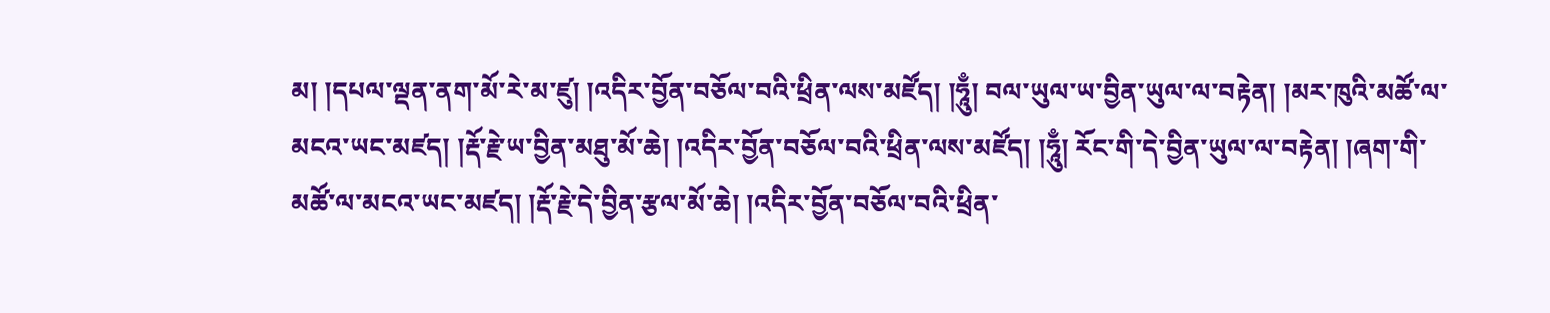མ། །དཔལ་ལྡན་ནག་མོ་རེ་མ་ཛུ། །འདིར་བྱོན་བཅོལ་བའི་ཕྲིན་ལས་མཛོད། །ཧཱུྃ། བལ་ཡུལ་ཡ་བྱིན་ཡུལ་ལ་བརྟེན། །མར་ཁུའི་མཚོ་ལ་མངའ་ཡང་མཛད། །རྡོ་རྗེ་ཡ་བྱིན་མཐུ་མོ་ཆེ། །འདིར་བྱོན་བཅོལ་བའི་ཕྲིན་ལས་མཛོད། །ཧཱུྃ། རོང་གི་དེ་བྱིན་ཡུལ་ལ་བརྟེན། །ཞག་གི་མཚོ་ལ་མངའ་ཡང་མཛད། །རྡོ་རྗེ་དེ་བྱིན་རྩལ་མོ་ཆེ། །འདིར་བྱོན་བཅོལ་བའི་ཕྲིན་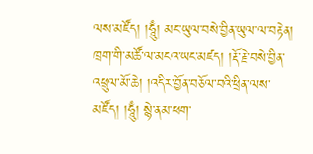ལས་མཛོད། །ཧཱུྃ། མང་ཡུལ་བསེ་བྱིན་ཡུལ་ལ་བརྟེན། ཁྲག་གི་མཚོ་ལ་མངའ་ཡང་མཛད། །རྡོ་རྗེ་བསེ་བྱིན་འཕྲུལ་མོ་ཆེ། །འདིར་བྱོན་བཅོལ་བའི་ཕྲིན་ལས་མཛོད། །ཧཱུྃ། སྙེ་ནམ་ཕག་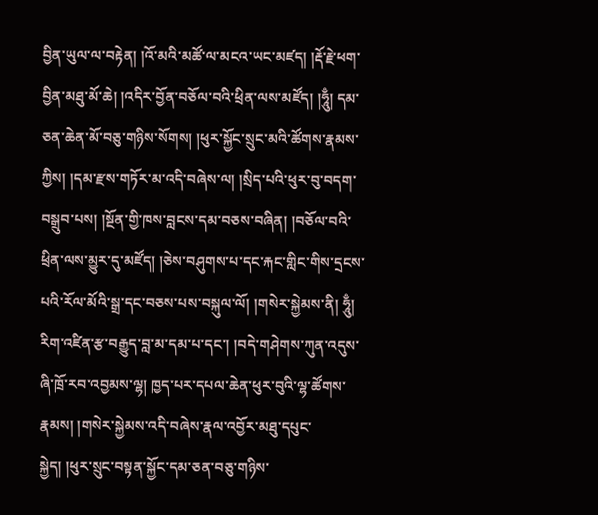བྱིན་ཡུལ་ལ་བརྟེན། །འོ་མའི་མཚོ་ལ་མངའ་ཡང་མཛད། །རྡོ་རྗེ་ཕག་བྱིན་མཐུ་མོ་ཆེ། །འདིར་བྱོན་བཅོལ་བའི་ཕྲིན་ལས་མཛོད། །ཧཱུྃ། དམ་ཅན་ཆེན་མོ་བཅུ་གཉིས་སོགས། །ཕུར་སྐྱོང་སྲུང་མའི་ཚོགས་རྣམས་ཀྱིས། །དམ་རྫས་གཏོར་མ་འདི་བཞེས་ལ། །སྲིད་པའི་ཕུར་བུ་བདག་བསྒྲུབ་པས། །སྔོན་གྱི་ཁས་བླངས་དམ་བཅས་བཞིན། །བཅོལ་བའི་ཕྲིན་ལས་མྱུར་དུ་མཛོད། །ཅེས་བཤུགས་པ་དང་རྐང་གླིང་གིས་དྲངས་པའི་རོལ་མོའི་སྒྲ་དང་བཅས་པས་བསྐུལ་ལོ། །གསེར་སྐྱེམས་ནི། ཧཱུྃ། རིག་འཛིན་རྩ་བརྒྱུད་བླ་མ་དམ་པ་དང་། །བདེ་གཤེགས་ཀུན་འདུས་ཞི་ཁྲོ་རབ་འབྱམས་ལྷ། ཁྱད་པར་དཔལ་ཆེན་ཕུར་བུའི་ལྷ་ཚོགས་རྣམས། །གསེར་སྐྱེམས་འདི་བཞེས་རྣལ་འབྱོར་མཐུ་དཔུང་སྐྱེད། །ཕུར་སྲུང་བསྟན་སྐྱོང་དམ་ཅན་བཅུ་གཉིས་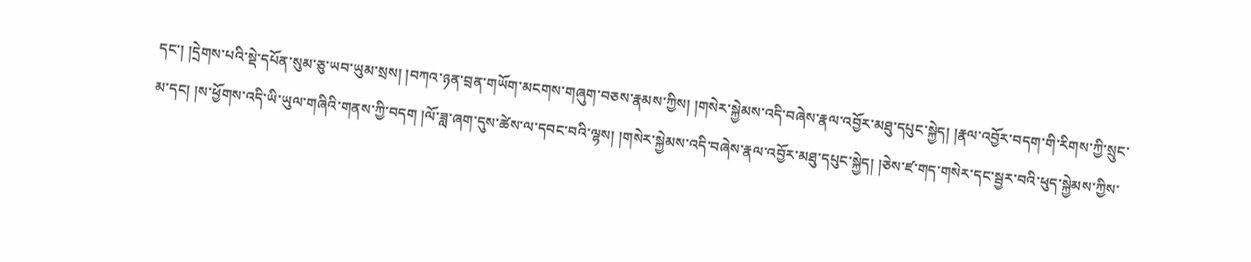དང་། །དྲེགས་པའི་སྡེ་དཔོན་སུམ་ཅུ་ཡབ་ཡུམ་སྲས། །བཀའ་ཉན་བྲན་གཡོག་མངགས་གཞུག་བཅས་རྣམས་ཀྱིས། །གསེར་སྐྱེམས་འདི་བཞེས་རྣལ་འབྱོར་མཐུ་དཔུང་སྐྱེད། །རྣལ་འབྱོར་བདག་གི་རིགས་ཀྱི་སྲུང་མ་དང། །ས་ཕྱོགས་འདི་ཡི་ཡུལ་གཞིའི་གནས་ཀྱི་བདག །ལོ་ཟླ་ཞག་དུས་ཚེས་ལ་དབང་བའི་ལྷས། །གསེར་སྐྱེམས་འདི་བཞེས་རྣལ་འབྱོར་མཐུ་དཔུང་སྐྱེད། །ཅེས་ཛ་གད་གསེར་དང་སྦྱར་བའི་ཕུད་སྐྱེམས་ཀྱིས་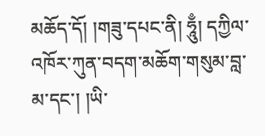མཆོད་དོ། །གཟུ་དཔང་ནི། ཧཱུྃ། དཀྱིལ་འཁོར་ཀུན་བདག་མཆོག་གསུམ་བླ་མ་དང་། །ཡི་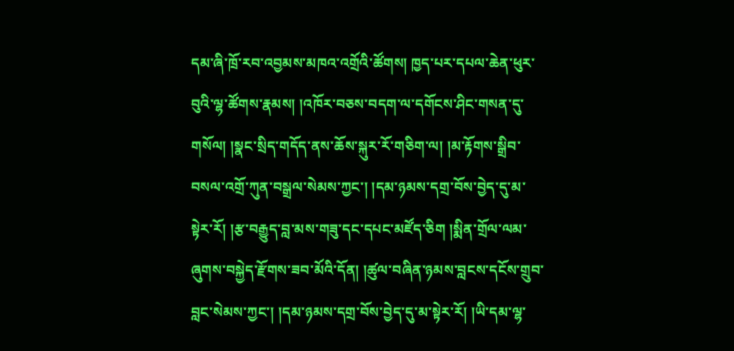དམ་ཞི་ཁྲོ་རབ་འབྱམས་མཁའ་འགྲོའི་ཚོགས། ཁྱད་པར་དཔལ་ཆེན་ཕུར་བུའི་ལྷ་ཚོགས་རྣམས། །འཁོར་བཅས་བདག་ལ་དགོངས་ཤིང་གསན་དུ་གསོལ། །སྣང་སྲིད་གདོད་ནས་ཆོས་སྐུར་རོ་གཅིག་ལ། །མ་རྟོགས་སྒྲིབ་བསལ་འགྲོ་ཀུན་བསྒྲལ་སེམས་ཀྱང་། །དམ་ཉམས་དགྲ་བོས་བྱེད་དུ་མ་སྟེར་རོ། །རྩ་བརྒྱུད་བླ་མས་གཟུ་དང་དཔང་མཛོད་ཅིག །སྨིན་གྲོལ་ལམ་ཞུགས་བསྐྱེད་རྫོགས་ཟབ་མོའི་དོན། །ཚུལ་བཞིན་ཉམས་བླངས་དངོས་གྲུབ་བླང་སེམས་ཀྱང་། །དམ་ཉམས་དགྲ་བོས་བྱེད་དུ་མ་སྟེར་རོ། །ཡི་དམ་ལྷ་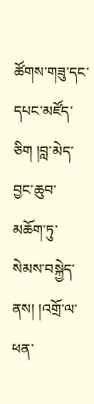ཚོགས་གཟུ་དང་དཔང་མཛོད་ཅིག །བླ་མེད་བྱང་ཆུབ་མཆོག་ཏུ་སེམས་བསྐྱེད་ནས། །འགྲོ་ལ་ཕན་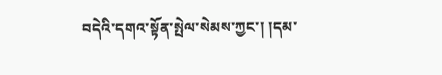བདེའི་དགའ་སྟོན་སྤེལ་སེམས་ཀྱང་། །དམ་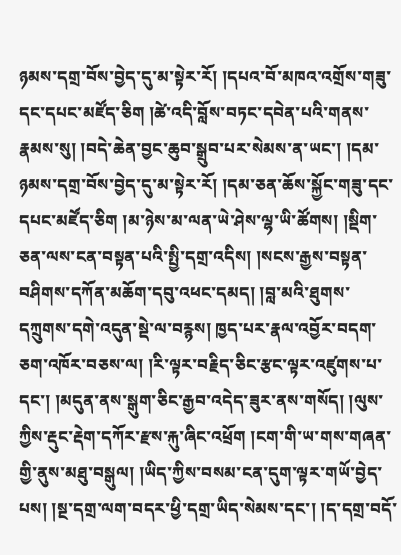ཉམས་དགྲ་བོས་བྱེད་དུ་མ་སྟེར་རོ། །དཔའ་བོ་མཁའ་འགྲོས་གཟུ་དང་དཔང་མཛོད་ཅིག །ཚེ་འདི་བློས་བཏང་དབེན་པའི་གནས་རྣམས་སུ། །བདེ་ཆེན་བྱང་ཆུབ་སྒྲུབ་པར་སེམས་ན་ཡང་། །དམ་ཉམས་དགྲ་བོས་བྱེད་དུ་མ་སྟེར་རོ། །དམ་ཅན་ཆོས་སྐྱོང་གཟུ་དང་དཔང་མཛོད་ཅིག །མ་ཉེས་མ་ལན་ཡེ་ཤེས་ལྷ་ཡི་ཚོགས། །སྡིག་ཅན་ལས་ངན་བསྟན་པའི་སྤྱི་དགྲ་འདིས། །སངས་རྒྱས་བསྟན་བཤིགས་དཀོན་མཆོག་དབུ་འཕང་དམད། །བླ་མའི་ཐུགས་དཀྲུགས་དགེ་འདུན་སྡེ་ལ་བརྙས། ཁྱད་པར་རྣལ་འབྱོར་བདག་ཅག་འཁོར་བཅས་ལ། །རི་ལྟར་བརྗིད་ཅིང་རྩང་ལྟར་འཛུགས་པ་དང་། །མདུན་ནས་སྒུག་ཅིང་རྒྱབ་འདེད་ཟུར་ནས་གསོད། །ལུས་ཀྱིས་རྡུང་རྡེག་དཀོར་རྫས་རྐུ་ཞིང་འཕྲོག །ངག་གི་ཡ་གས་གཞན་གྱི་ནུས་མཐུ་བསྒུལ། །ཡིད་ཀྱིས་བསམ་ངན་དུག་ལྟར་གཡོ་བྱེད་པས། །སྔ་དགྲ་ལག་བདར་ཕྱི་དགྲ་ཡིད་སེམས་དང་། །ད་དགྲ་བདོ་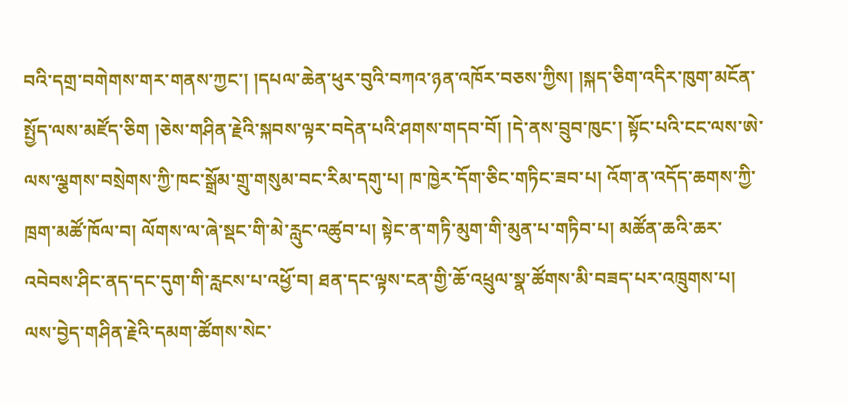བའི་དགྲ་བགེགས་གར་གནས་ཀྱང་། །དཔལ་ཆེན་ཕུར་བུའི་བཀའ་ཉན་འཁོར་བཅས་ཀྱིས། །སྐད་ཅིག་འདིར་ཁུག་མངོན་སྤྱོད་ལས་མཛོད་ཅིག །ཅེས་གཤིན་རྗེའི་སྐབས་ལྟར་བདེན་པའི་ཤགས་གདབ་བོ། །དེ་ནས་བྲུབ་ཁུང་། སྟོང་པའི་ངང་ལས་ཨེ་ལས་ལྕགས་བསྲེགས་ཀྱི་ཁང་སྒྲོམ་གྲུ་གསུམ་བང་རིམ་དགུ་པ། ཁ་ཁྱེར་དོག་ཅིང་གཏིང་ཟབ་པ། འོག་ན་འདོད་ཆགས་ཀྱི་ཁྲག་མཚོ་ཁོལ་བ། ལོགས་ལ་ཞེ་སྡང་གི་མེ་རླུང་འཚུབ་པ། སྟེང་ན་གཏི་མུག་གི་མུན་པ་གཏིབ་པ། མཚོན་ཆའི་ཆར་འབེབས་ཤིང་ནད་དང་དུག་གི་རླངས་པ་འཕྱོ་བ། ཐན་དང་ལྟས་ངན་གྱི་ཆོ་འཕྲུལ་སྣ་ཚོགས་མི་བཟད་པར་འཁྲུགས་པ། ལས་བྱེད་གཤིན་རྗེའི་དམག་ཚོགས་སེང་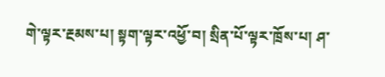གེ་ལྟར་རྔམས་པ། སྟག་ལྟར་འཕྱོ་བ། སྲིན་པོ་ལྟར་ཁྲོས་པ། ཤ་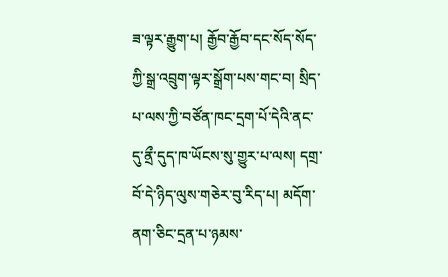ཟ་ལྟར་རྒྱུག་པ། རྒྱོབ་རྒྱོབ་དང་སོད་སོད་ཀྱི་སྒྲ་འབྲུག་ལྟར་སྒྲོག་པས་གང་བ། སྲིད་པ་ལས་ཀྱི་བཙོན་ཁང་དྲག་པོ་དེའི་ནང་དུ་ནྲྀ་དུད་ཁ་ཡོངས་སུ་གྱུར་པ་ལས། དགྲ་བོ་དེ་ཉིད་ལུས་གཅེར་བུ་རིད་པ། མདོག་ནག་ཅིང་དྲན་པ་ཉམས་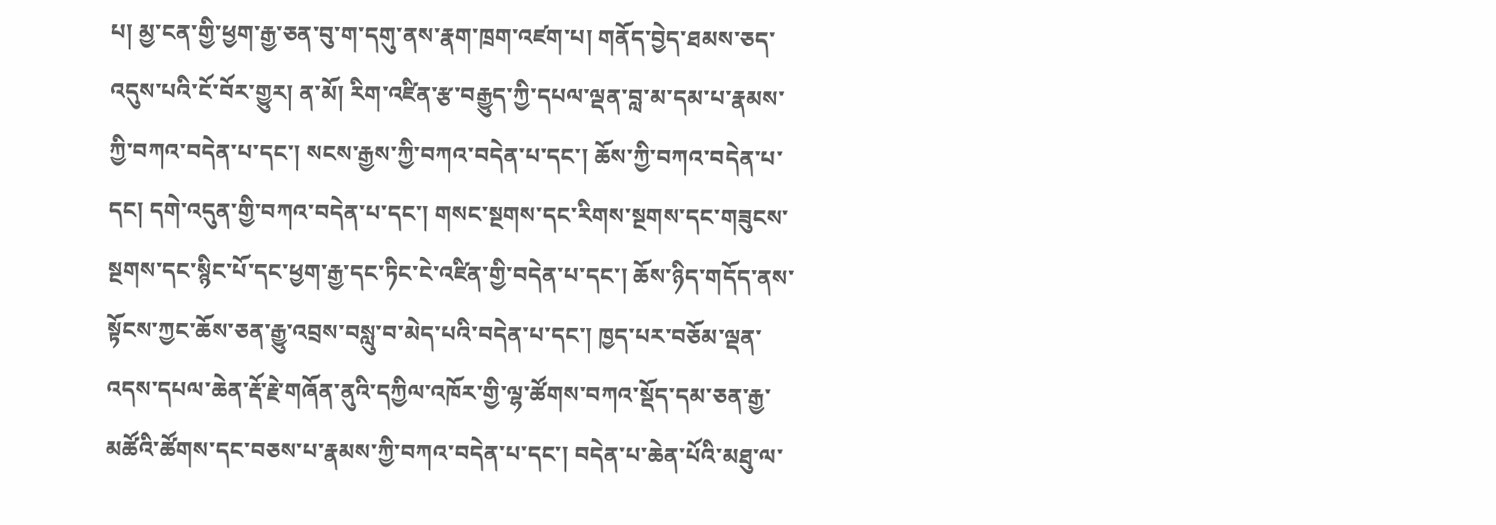པ། མྱ་ངན་གྱི་ཕྱག་རྒྱ་ཅན་བུ་ག་དགུ་ནས་རྣག་ཁྲག་འཛག་པ། གནོད་བྱེད་ཐམས་ཅད་འདུས་པའི་ངོ་བོར་གྱུར། ན་མོ། རིག་འཛིན་རྩ་བརྒྱུད་ཀྱི་དཔལ་ལྡན་བླ་མ་དམ་པ་རྣམས་ཀྱི་བཀའ་བདེན་པ་དང་། སངས་རྒྱས་ཀྱི་བཀའ་བདེན་པ་དང་། ཆོས་ཀྱི་བཀའ་བདེན་པ་དང། དགེ་འདུན་གྱི་བཀའ་བདེན་པ་དང་། གསང་སྔགས་དང་རིགས་སྔགས་དང་གཟུངས་སྔགས་དང་སྙིང་པོ་དང་ཕྱག་རྒྱ་དང་ཏིང་ངེ་འཛིན་གྱི་བདེན་པ་དང་། ཆོས་ཉིད་གདོད་ནས་སྟོངས་ཀྱང་ཆོས་ཅན་རྒྱུ་འབྲས་བསླུ་བ་མེད་པའི་བདེན་པ་དང་། ཁྱད་པར་བཅོམ་ལྡན་འདས་དཔལ་ཆེན་རྡོ་རྗེ་གཞོན་ནུའི་དཀྱིལ་འཁོར་གྱི་ལྷ་ཚོགས་བཀའ་སྡོད་དམ་ཅན་རྒྱ་མཚོའི་ཚོགས་དང་བཅས་པ་རྣམས་ཀྱི་བཀའ་བདེན་པ་དང་། བདེན་པ་ཆེན་པོའི་མཐུ་ལ་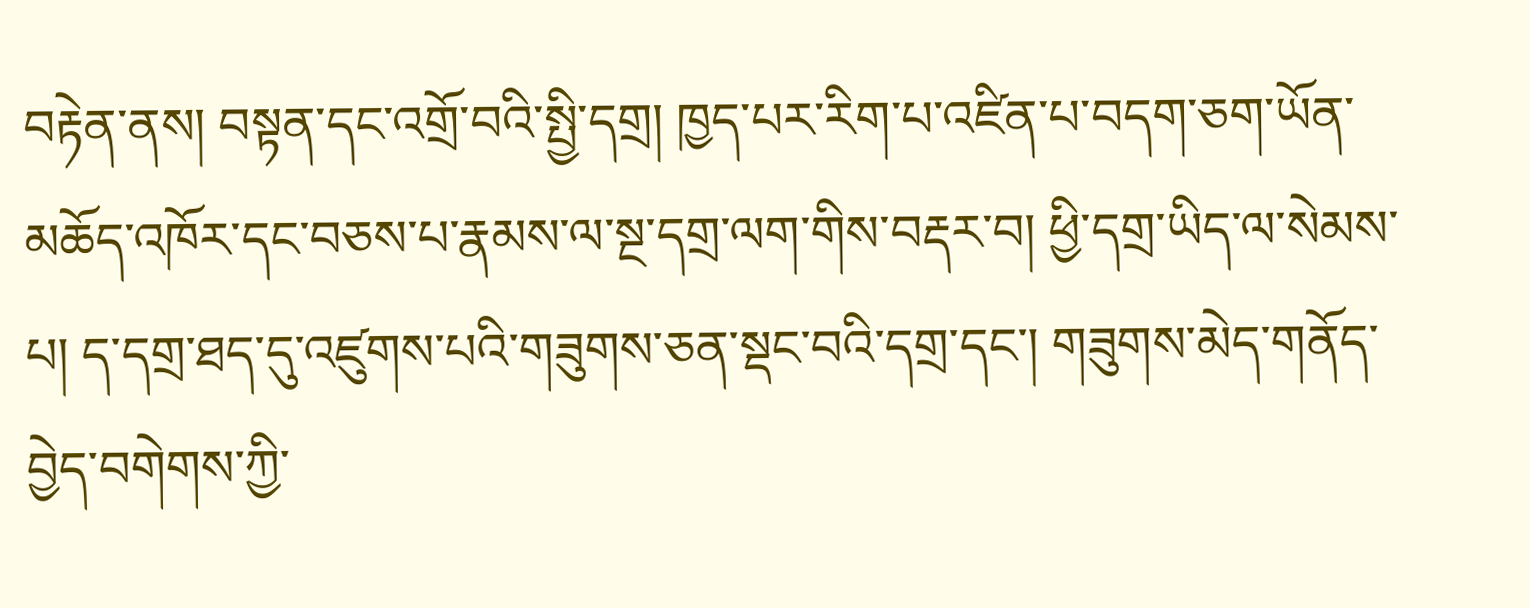བརྟེན་ནས། བསྟན་དང་འགྲོ་བའི་སྤྱི་དགྲ། ཁྱད་པར་རིག་པ་འཛིན་པ་བདག་ཅག་ཡོན་མཆོད་འཁོར་དང་བཅས་པ་རྣམས་ལ་སྔ་དགྲ་ལག་གིས་བརྡར་བ། ཕྱི་དགྲ་ཡིད་ལ་སེམས་པ། ད་དགྲ་ཐད་དུ་འཛུགས་པའི་གཟུགས་ཅན་སྡང་བའི་དགྲ་དང་། གཟུགས་མེད་གནོད་བྱེད་བགེགས་ཀྱི་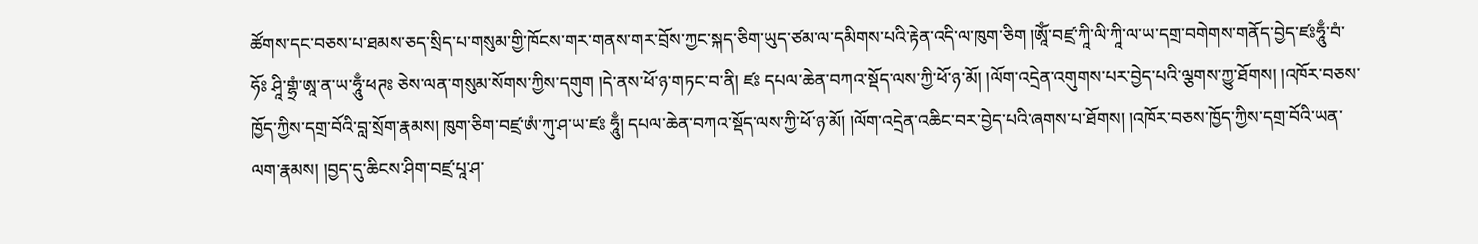ཚོགས་དང་བཅས་པ་ཐམས་ཅད་སྲིད་པ་གསུམ་གྱི་ཁོངས་གར་གནས་གར་བྲོས་ཀྱང་སྐད་ཅིག་ཡུད་ཙམ་ལ་དམིགས་པའི་རྟེན་འདི་ལ་ཁུག་ཅིག །ཨཱོཾ་བཛྲ་ཀཱི་ལི་ཀཱི་ལ་ཡ་དགྲ་བགེགས་གནོད་བྱེད་ཛཿཧཱུྃ་བཾ་ཧོཿ ཤཱི་གྷྲཾ་ཨཱ་ན་ཡ་ཧཱུྃ་ཕཊཿ ཅེས་ལན་གསུམ་སོགས་ཀྱིས་དགུག །དེ་ནས་ཕོ་ཉ་གཏང་བ་ནི། ཛཿ དཔལ་ཆེན་བཀའ་སྡོད་ལས་ཀྱི་ཕོ་ཉ་མོ། །ལོག་འདྲེན་འགུགས་པར་བྱེད་པའི་ལྕགས་ཀྱུ་ཐོགས། །འཁོར་བཅས་ཁྱོད་ཀྱིས་དགྲ་བོའི་བླ་སྲོག་རྣམས། ཁུག་ཅིག་བཛྲ་ཨཾ་ཀུ་ཤ་ཡ་ཛཿ ཧཱུྃ། དཔལ་ཆེན་བཀའ་སྡོད་ལས་ཀྱི་ཕོ་ཉ་མོ། །ལོག་འདྲེན་འཆིང་བར་བྱེད་པའི་ཞགས་པ་ཐོགས། །འཁོར་བཅས་ཁྱོད་ཀྱིས་དགྲ་བོའི་ཡན་ལག་རྣམས། །བྱད་དུ་ཆིངས་ཤིག་བཛྲ་པཱ་ཤ་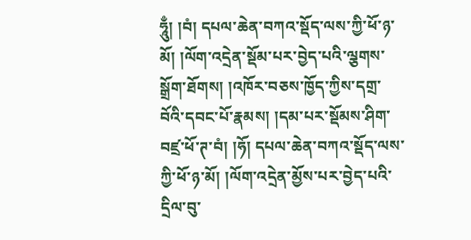ཧཱུྃ། །བཾ། དཔལ་ཆེན་བཀའ་སྡོད་ལས་ཀྱི་ཕོ་ཉ་མོ། །ལོག་འདྲེན་སྡོམ་པར་བྱེད་པའི་ལྕགས་སྒྲོག་ཐོགས། །འཁོར་བཅས་ཁྱོད་ཀྱིས་དགྲ་བོའི་དབང་པོ་རྣམས། །དམ་པར་སྡོམས་ཤིག་བཛྲ་ཕོ་ཊ་བཾ། །ཧོ། དཔལ་ཆེན་བཀའ་སྡོད་ལས་ཀྱི་ཕོ་ཉ་མོ། །ལོག་འདྲེན་མྱོས་པར་བྱེད་པའི་དྲིལ་བུ་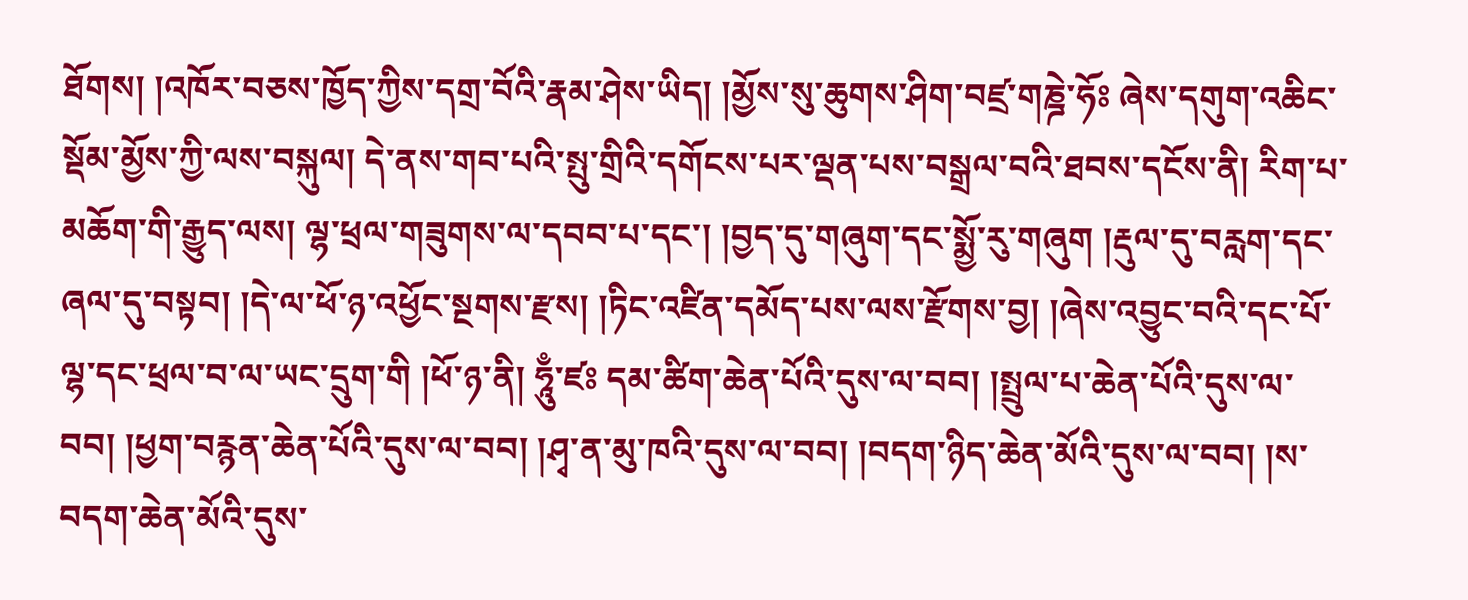ཐོགས། །འཁོར་བཅས་ཁྱོད་ཀྱིས་དགྲ་བོའི་རྣམ་ཤེས་ཡིད། །མྱོས་སུ་ཆུགས་ཤིག་བཛྲ་གཎྜེ་ཧོཿ ཞེས་དགུག་འཆིང་སྡོམ་མྱོས་ཀྱི་ལས་བསྐུལ། དེ་ནས་གབ་པའི་སྤུ་གྲིའི་དགོངས་པར་ལྡན་པས་བསྒྲལ་བའི་ཐབས་དངོས་ནི། རིག་པ་མཆོག་གི་རྒྱུད་ལས། ལྷ་ཕྲལ་གཟུགས་ལ་དབབ་པ་དང་། །བྱད་དུ་གཞུག་དང་སྨྱོ་རུ་གཞུག །རྡུལ་དུ་བརླག་དང་ཞལ་དུ་བསྟབ། །དེ་ལ་ཕོ་ཉ་འཕྱོང་སྔགས་རྫས། །ཏིང་འཛིན་དམོད་པས་ལས་རྫོགས་བྱ། །ཞེས་འབྱུང་བའི་དང་པོ་ལྷ་དང་ཕྲལ་བ་ལ་ཡང་དྲུག་གི །ཕོ་ཉ་ནི། ཧཱུྃ་ཛཿ དམ་ཚིག་ཆེན་པོའི་དུས་ལ་བབ། །སྤྲུལ་པ་ཆེན་པོའི་དུས་ལ་བབ། །ཕྱག་བརྙན་ཆེན་པོའི་དུས་ལ་བབ། །ཤྭ་ན་མུ་ཁའི་དུས་ལ་བབ། །བདག་ཉིད་ཆེན་མོའི་དུས་ལ་བབ། །ས་བདག་ཆེན་མོའི་དུས་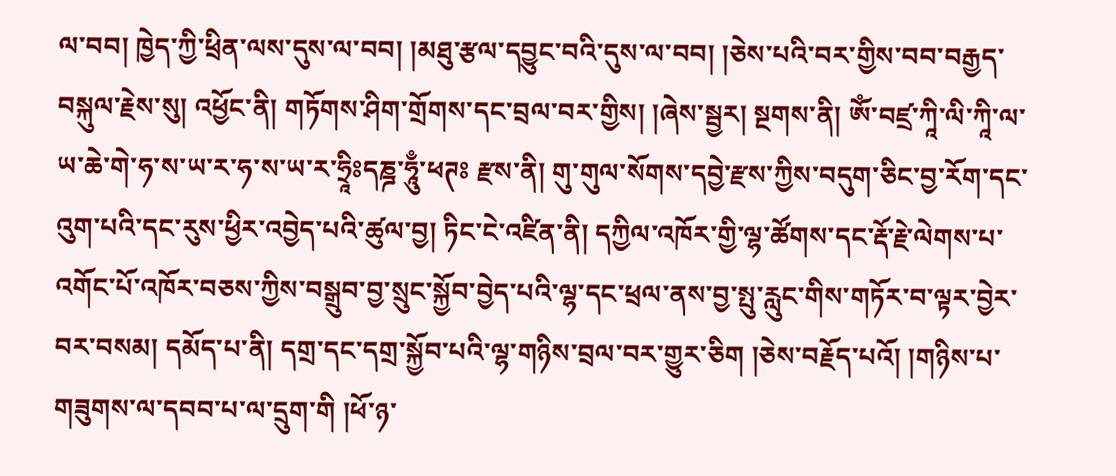ལ་བབ། ཁྱེད་ཀྱི་ཕྲིན་ལས་དུས་ལ་བབ། །མཐུ་རྩལ་དབྱུང་བའི་དུས་ལ་བབ། །ཅེས་པའི་བར་གྱིས་བབ་བརྒྱད་བསྐུལ་རྗེས་སུ། འཕྱོང་ནི། གཏོགས་ཤིག་གྲོགས་དང་བྲལ་བར་གྱིས། །ཞེས་སྦྱར། སྔགས་ནི། ཨོཾ་བཛྲ་ཀཱི་ལི་ཀཱི་ལ་ཡ་ཆེ་གེ་ཧ་ས་ཡ་ར་ཧ་ས་ཡ་ར་ཧྲཱིཿདཎྜ་ཧཱུྃ་ཕཊཿ རྫས་ནི། གུ་གུལ་སོགས་དབྱེ་རྫས་ཀྱིས་བདུག་ཅིང་བྱ་རོག་དང་འུག་པའི་དང་རུས་ཕྱིར་འབྱེད་པའི་ཚུལ་བྱ། ཏིང་ངེ་འཛིན་ནི། དཀྱིལ་འཁོར་གྱི་ལྷ་ཚོགས་དང་རྡོ་རྗེ་ལེགས་པ་འགོང་པོ་འཁོར་བཅས་ཀྱིས་བསྒྲུབ་བྱ་སྲུང་སྐྱོབ་བྱེད་པའི་ལྷ་དང་ཕྲལ་ནས་བྱ་སྤུ་རླུང་གིས་གཏོར་བ་ལྟར་བྱེར་བར་བསམ། དམོད་པ་ནི། དགྲ་དང་དགྲ་སྐྱོབ་པའི་ལྷ་གཉིས་བྲལ་བར་གྱུར་ཅིག །ཅེས་བརྗོད་པའོ། །གཉིས་པ་གཟུགས་ལ་དབབ་པ་ལ་དྲུག་གི །ཕོ་ཉ་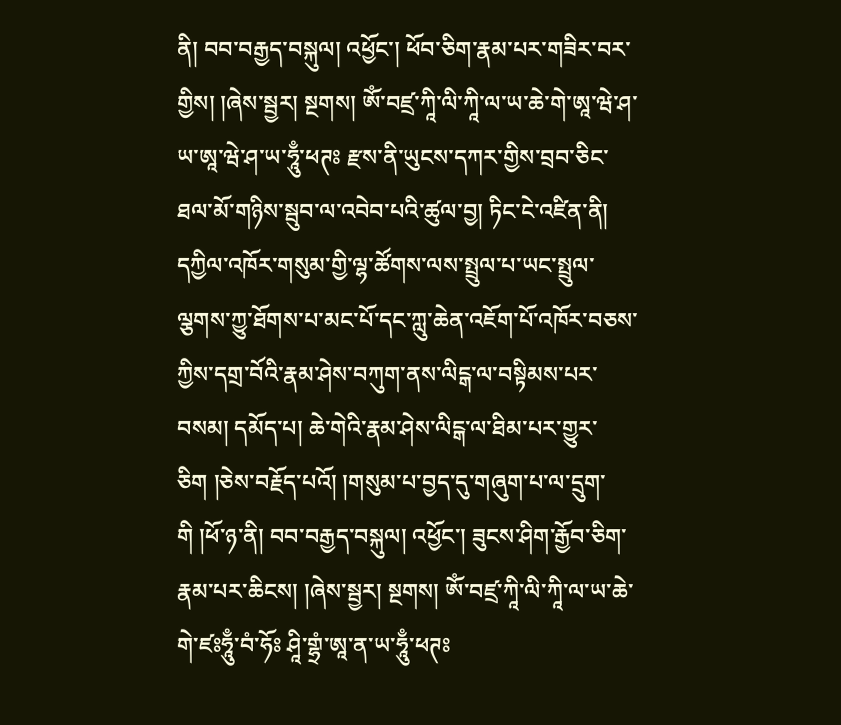ནི། བབ་བརྒྱད་བསྐུལ། འཕྱོང་། ཕོབ་ཅིག་རྣམ་པར་གཟིར་བར་གྱིས། །ཞེས་སྦྱར། སྔགས། ཨོཾ་བཛྲ་ཀཱི་ལི་ཀཱི་ལ་ཡ་ཆེ་གེ་ཨཱ་ཝེ་ཤ་ཡ་ཨཱ་ཝེ་ཤ་ཡ་ཧཱུྃ་ཕཊཿ རྫས་ནི་ཡུངས་དཀར་གྱིས་བྲབ་ཅིང་ཐལ་མོ་གཉིས་སྦུབ་ལ་འབེབ་པའི་ཚུལ་བྱ། ཏིང་ངེ་འཛིན་ནི། དཀྱིལ་འཁོར་གསུམ་གྱི་ལྷ་ཚོགས་ལས་སྤྲུལ་པ་ཡང་སྤྲུལ་ལྕགས་ཀྱུ་ཐོགས་པ་མང་པོ་དང་ཀླུ་ཆེན་འཇོག་པོ་འཁོར་བཅས་ཀྱིས་དགྲ་བོའི་རྣམ་ཤེས་བཀུག་ནས་ལིངྒ་ལ་བསྟིམས་པར་བསམ། དམོད་པ། ཆེ་གེའི་རྣམ་ཤེས་ལིངྒ་ལ་ཐིམ་པར་གྱུར་ཅིག །ཅེས་བརྗོད་པའོ། །གསུམ་པ་བྱད་དུ་གཞུག་པ་ལ་དྲུག་གི །ཕོ་ཉ་ནི། བབ་བརྒྱད་བསྐུལ། འཕྱོང་། ཟུངས་ཤིག་རྒྱོབ་ཅིག་རྣམ་པར་ཆིངས། །ཞེས་སྦྱར། སྔགས། ཨོཾ་བཛྲ་ཀཱི་ལི་ཀཱི་ལ་ཡ་ཆེ་གེ་ཛཿཧཱུྃ་བཾ་ཧོཿ ཤཱི་གྷྲཾ་ཨཱ་ན་ཡ་ཧཱུྃ་ཕཊཿ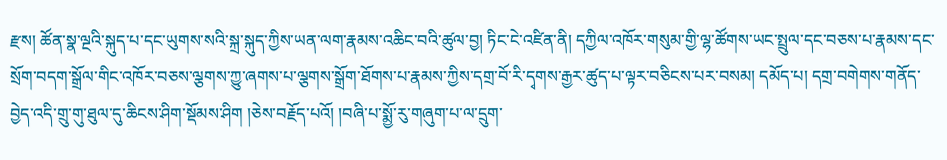རྫས། ཚོན་སྣ་ལྔའི་སྐུད་པ་དང་ཡུགས་སའི་སྐྲ་སྐུད་ཀྱིས་ཡན་ལག་རྣམས་འཆིང་བའི་ཚུལ་བྱ། ཏིང་ངེ་འཛིན་ནི། དཀྱིལ་འཁོར་གསུམ་གྱི་ལྷ་ཚོགས་ཡང་སྤྲུལ་དང་བཅས་པ་རྣམས་དང་སྲོག་བདག་སྒྲོལ་གིང་འཁོར་བཅས་ལྕགས་ཀྱུ་ཞགས་པ་ལྕགས་སྒྲོག་ཐོགས་པ་རྣམས་ཀྱིས་དགྲ་བོ་རི་དྭགས་རྒྱར་ཚུད་པ་ལྟར་བཅིངས་པར་བསམ། དམོད་པ། དགྲ་བགེགས་གནོད་བྱེད་འདི་གྲུ་གུ་ཐུལ་དུ་ཆིངས་ཤིག་སྡོམས་ཤིག །ཅེས་བརྗོད་པའོ། །བཞི་པ་སྨྱོ་རུ་གཞུག་པ་ལ་དྲུག་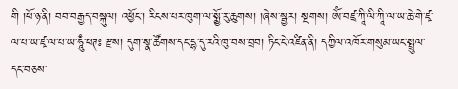གི །ཕོ་ཉ་ནི། བབ་བརྒྱད་བསྐུལ། འཕྱོང་། རིངས་པར་ཁུག་ལ་སྨྱོ་རུ་ཆུགས། །ཞེས་སྦྱར། སྔགས། ཨོཾ་བཛྲ་ཀཱི་ལི་ཀཱི་ལ་ཡ་ཆེ་གེ་ཛྭ་ལ་པ་ཡ་ཛྭ་ལ་པ་ཡ་ཧཱུྃ་ཕཊཿ རྫས། དུག་སྣ་ཚོགས་དང་དྷ་དུ་རའི་ཁུ་བས་བྲབ། ཏིང་ངེ་འཛིན་ནི། དཀྱིལ་འཁོར་གསུམ་ཡང་སྤྲུལ་དང་བཅས་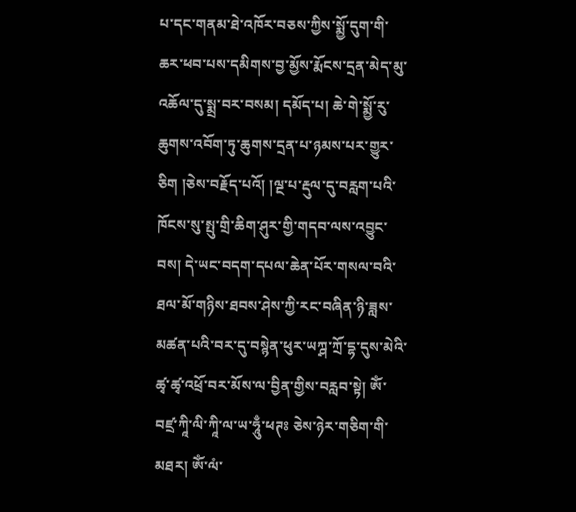པ་དང་གནམ་ཐེ་འཁོར་བཅས་ཀྱིས་སྨྱོ་དུག་གི་ཆར་ཕབ་པས་དམིགས་བྱ་མྱོས་རྨོངས་དྲན་མེད་མུ་འཆོལ་དུ་སྨྲ་བར་བསམ། དམོད་པ། ཆེ་གེ་སྨྱོ་རུ་ཆུགས་འབོག་ཏུ་ཆུགས་དྲན་པ་ཉམས་པར་གྱུར་ཅིག །ཅེས་བརྗོད་པའོ། །ལྔ་པ་རྡུལ་དུ་བརླག་པའི་ཁོངས་སུ་སྤུ་གྲི་ཆིག་ཤུར་གྱི་གདབ་ལས་འབྱུང་བས། དེ་ཡང་བདག་དཔལ་ཆེན་པོར་གསལ་བའི་ཐལ་མོ་གཉིས་ཐབས་ཤེས་ཀྱི་རང་བཞིན་ཉི་ཟླས་མཚན་པའི་བར་དུ་བསྙེན་ཕུར་ཡཀྴ་ཀྲོ་དྷ་དུས་མེའི་ཚྭ་ཚྭ་འཕྲོ་བར་མོས་ལ་བྱིན་གྱིས་བརླབ་སྟེ། ཨོཾ་བཛྲ་ཀཱི་ལི་ཀཱི་ལ་ཡ་ཧཱུྃ་ཕཊཿ ཅེས་ཉེར་གཅིག་གི་མཐར། ཨོཾ་ལཾ་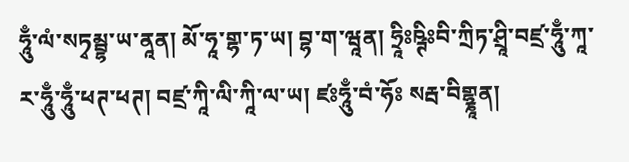ཧཱུྃ་ལཾ་སཏྭམྦྷ་ཡ་ནཱན། མོ་ཧཱ་གྷ་ཏ་ཡ། བྷ་ག་ཝཱན། ཧྲཱིཿཥྚིཿབི་ཀྲིཏ་ཤྲཱི་བཛྲ་ཧཱུྃ་ཀཱ་ར་ཧཱུྃ་ཧཱུྃ་ཕཊ་ཕཊ། བཛྲ་ཀཱི་ལི་ཀཱི་ལ་ཡ། ཛཿཧཱུྃ་བཾ་ཧོཿ སརྦ་བིགྷྣཱན།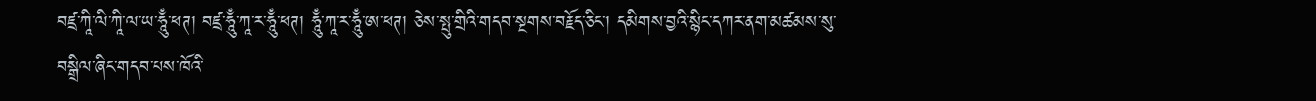བཛྲ་ཀཱི་ལི་ཀཱི་ལ་ཡ་ཧཱུྃ་ཕཊ། བཛྲ་ཧཱུྃ་ཀཱ་ར་ཧཱུྃ་ཕཊ། ཧཱུྃ་ཀཱ་ར་ཧཱུྃ་ཨ་ཕཊ། ཅེས་སྤུ་གྲིའི་གདབ་སྔགས་བརྗོད་ཅིང་། དམིགས་བྱའི་སྙིང་དཀར་ནག་མཚམས་སུ་བསྒྲིལ་ཞིང་གདབ་པས་ཁོའི་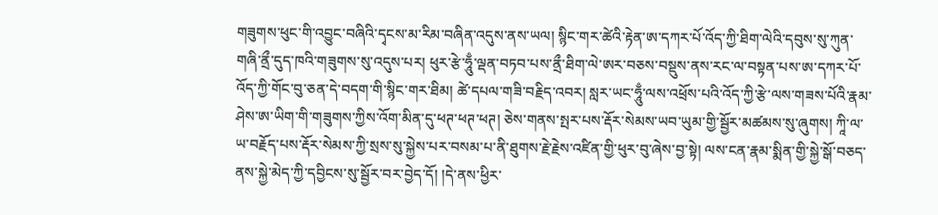གཟུགས་ཕུང་གི་འབྱུང་བཞིའི་དྭངས་མ་རིམ་བཞིན་འདུས་ནས་ཡལ། སྙིང་གར་ཚེའི་རྟེན་ཨ་དཀར་པོ་འོད་ཀྱི་ཐིག་ལེའི་དབུས་སུ་ཀུན་གཞི་ནྲྀ་དུད་ཁའི་གཟུགས་སུ་འདུས་པར། ཕུར་རྩེ་ཧཱུྃ་ལྡན་བཏབ་པས་ནྲྀ་ཐིག་ལེ་ཨར་བཅས་བསྡུས་ནས་རང་ལ་བསྟན་པས་ཨ་དཀར་པོ་འོད་ཀྱི་གོང་བུ་ཅན་དེ་བདག་གི་སྙིང་གར་ཐིམ། ཚེ་དཔལ་གཟི་བརྗིད་འབར། སླར་ཡང་ཧཱུྃ་ལས་འཕྲོས་པའི་འོད་ཀྱི་རྩེ་ལས་གཟས་པོའི་རྣམ་ཤེས་ཨ་ཡིག་གི་གཟུགས་ཀྱིས་འོག་མིན་དུ་ཕཊ་ཕཊ་ཕཊ། ཅེས་གནས་སྤར་པས་རྡོར་སེམས་ཡབ་ཡུམ་གྱི་སྦྱོར་མཚམས་སུ་ཞུགས། ཀཱི་ལ་ཡ་བརྗོད་པས་རྡོར་སེམས་ཀྱི་སྲས་སུ་སྐྱེས་པར་བསམ་པ་ནི་ཐུགས་རྗེ་རྗེས་འཛིན་གྱི་ཕུར་བུ་ཞེས་བྱ་སྟེ། ལས་ངན་རྣམ་སྨིན་གྱི་སྐྱེ་སྒོ་བཅད་ནས་སྐྱེ་མེད་ཀྱི་དབྱིངས་སུ་སྦྱོར་བར་བྱེད་དོ། །དེ་ནས་ཕྱིར་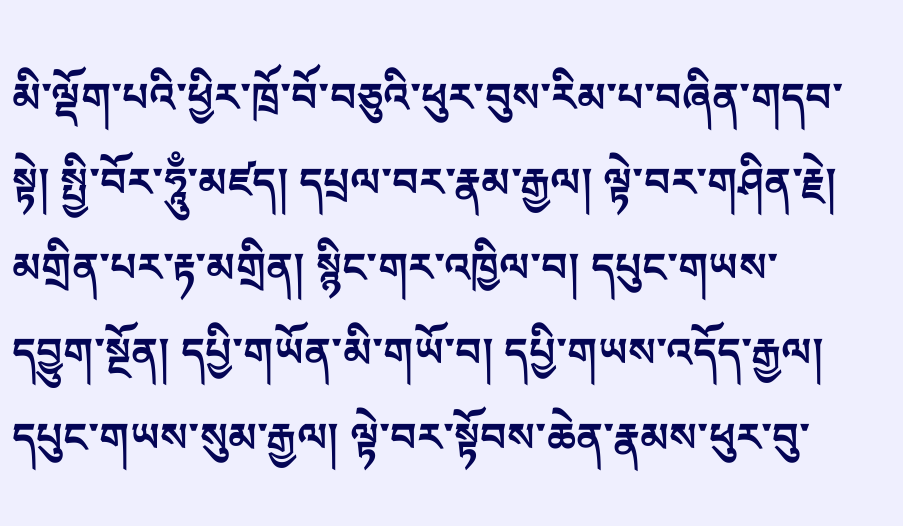མི་ལྡོག་པའི་ཕྱིར་ཁྲོ་བོ་བཅུའི་ཕུར་བུས་རིམ་པ་བཞིན་གདབ་སྟེ། སྤྱི་བོར་ཧཱུྃ་མཛད། དཔྲལ་བར་རྣམ་རྒྱལ། ལྟེ་བར་གཤིན་རྗེ། མགྲིན་པར་རྟ་མགྲིན། སྙིང་གར་འཁྱིལ་བ། དཔུང་གཡས་དབྱུག་སྔོན། དཔྱི་གཡོན་མི་གཡོ་བ། དཔྱི་གཡས་འདོད་རྒྱལ། དཔུང་གཡས་སུམ་རྒྱལ། ལྟེ་བར་སྟོབས་ཆེན་རྣམས་ཕུར་བུ་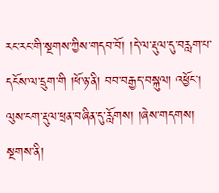རང་རང་གི་སྔགས་ཀྱིས་གདབ་བོ། །དེ་ལ་རྡུལ་དུ་བརླག་པ་དངོས་ལ་དྲུག་གི །ཕོ་ཉ་ནི། བབ་བརྒྱད་བསྐུལ། འཕྱོང། ལུས་ངག་རྡུལ་ཕྲན་བཞིན་དུ་རློགས། །ཞེས་གདགས། སྔགས་ནི།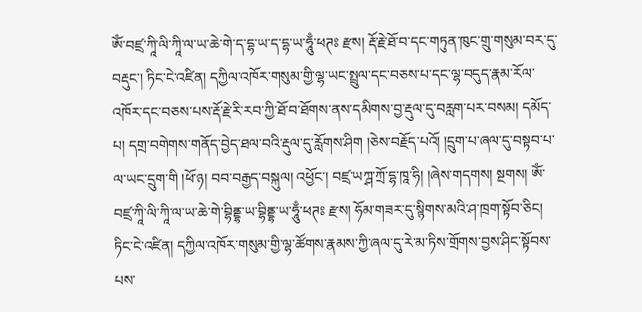ཨོཾ་བཛྲ་ཀཱི་ལི་ཀཱི་ལ་ཡ་ཆེ་གེ་ད་དྷ་ཡ་ད་དྷ་ཡ་ཧཱུྃ་ཕཊཿ རྫས། རྡོ་རྗེ་ཐོ་བ་དང་གཏུན་ཁུང་གྲུ་གསུམ་བར་དུ་བརྡུང་། ཏིང་ངེ་འཛིན། དཀྱིལ་འཁོར་གསུམ་གྱི་ལྷ་ཡང་སྤྲུལ་དང་བཅས་པ་དང་ལྷ་བདུད་རྣམ་རོལ་འཁོར་དང་བཅས་པས་རྡོ་རྗེ་རི་རབ་ཀྱི་ཐོ་བ་ཐོགས་ནས་དམིགས་བྱ་རྡུལ་དུ་བརླག་པར་བསམ། དམོད་པ། དགྲ་བགེགས་གནོད་བྱེད་ཐལ་བའི་རྡུལ་དུ་རློགས་ཤིག །ཅེས་བརྗོད་པའོ། །དྲུག་པ་ཞལ་དུ་བསྟབ་པ་ལ་ཡང་དྲུག་གི །ཕོ་ཉ། བབ་བརྒྱད་བསྐུལ། འཕྱོང་། བཛྲ་ཡཀྴ་ཀྲོ་དྷ་ཁཱ་ཧི། །ཞེས་གདགས། སྔགས། ཨོཾ་བཛྲ་ཀཱི་ལི་ཀཱི་ལ་ཡ་ཆེ་གེ་བྷིནྡྷ་ཡ་བྷིནྡྷ་ཡ་ཧཱུྃ་ཕཊཿ རྫས། ཧོམ་གཟར་དུ་སྙིགས་མའི་ཤ་ཁྲག་སྟོབ་ཅིང། ཏིང་ངེ་འཛིན། དཀྱིལ་འཁོར་གསུམ་གྱི་ལྷ་ཚོགས་རྣམས་ཀྱི་ཞལ་དུ་རེ་མ་ཏིས་གྲོགས་བྱས་ཤིང་སྟོབས་པས་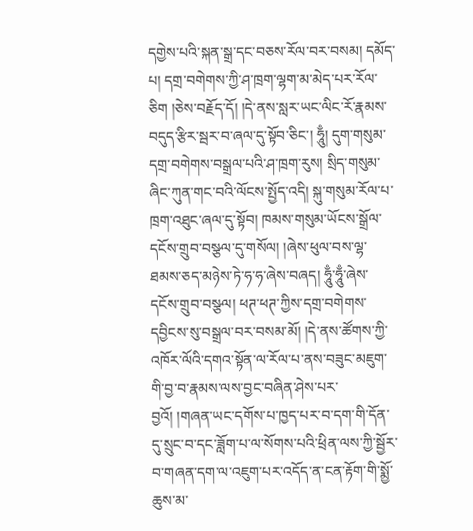དགྱེས་པའི་སྐན་སྒྲ་དང་བཅས་རོལ་བར་བསམ། དམོད་པ། དགྲ་བགེགས་ཀྱི་ཤ་ཁྲག་ལྷག་མ་མེད་པར་རོལ་ཅིག །ཅེས་བརྗོད་དོ། །དེ་ནས་སླར་ཡང་ལིང་རོ་རྣམས་བདུད་རྩིར་སྦར་བ་ཞལ་དུ་སྟོབ་ཅིང་། ཧཱུྃ། དུག་གསུམ་དགྲ་བགེགས་བསྒྲལ་པའི་ཤ་ཁྲག་རུས། སྲིད་གསུམ་ཞིང་ཀུན་གང་བའི་ལོངས་སྤྱོད་འདི། སྐུ་གསུམ་རོལ་པ་ཁྲག་འཐུང་ཞལ་དུ་སྟོབ། ཁམས་གསུམ་ཡོངས་སྒྲོལ་དངོས་གྲུབ་བསྩལ་དུ་གསོལ། །ཞེས་ཕུལ་བས་ལྷ་ཐམས་ཅད་མཉེས་ཏེ་ཧ་ཧ་ཞེས་བཞད། ཧཱུྃ་ཧཱུྃ་ཞེས་དངོས་གྲུབ་བསྩལ། ཕཊ་ཕཊ་ཀྱིས་དགྲ་བགེགས་དབྱིངས་སུ་བསྒྲལ་བར་བསམ་མོ། །དེ་ནས་ཚོགས་ཀྱི་འཁོར་ལོའི་དགའ་སྟོན་ལ་རོལ་པ་ནས་བཟུང་མཇུག་གི་བྱ་བ་རྣམས་ལས་བྱང་བཞིན་ཤེས་པར་བྱའོ། །གཞན་ཡང་དགོས་པ་ཁྱད་པར་བ་དག་གི་དོན་དུ་སྲུང་བ་དང་ཟློག་པ་ལ་སོགས་པའི་ཕྲིན་ལས་ཀྱི་སྦྱོར་བ་གཞན་དག་ལ་འཇུག་པར་འདོད་ན་ངན་རྟོག་གི་སྨྱོ་ཆུས་མ་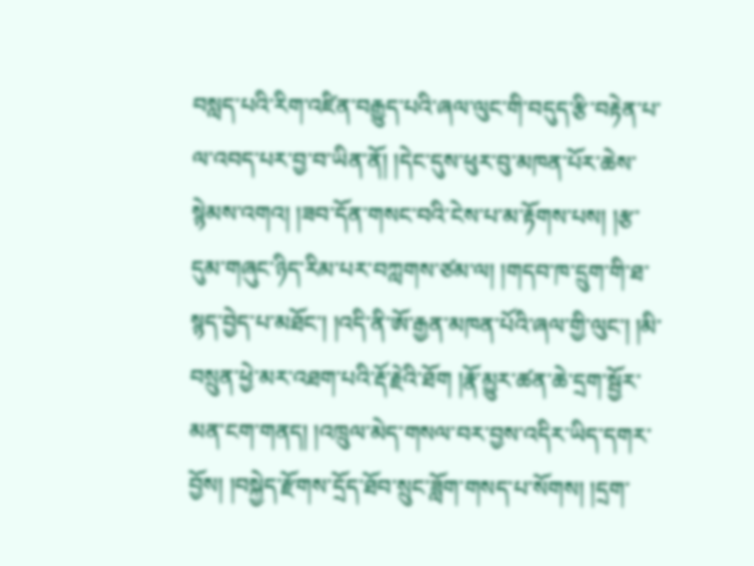བསླད་པའི་རིག་འཛིན་བརྒྱུད་པའི་ཞལ་ལུང་གི་བདུད་རྩི་བརྟེན་པ་ལ་འབད་པར་བྱ་བ་ཡིན་ནོ། །དེང་དུས་ཕུར་བུ་མཁན་པོར་ཆེས་སྙེམས་འགའ། །ཟབ་དོན་གསང་བའི་ངེས་པ་མ་རྟོགས་པས། །རྩ་དུམ་གཞུང་ཉིད་རིམ་པར་བཀླགས་ཙམ་ལ། །གདབ་ཁ་དྲུག་གི་ཐ་སྙད་བྱེད་པ་མཐོང་། །འདི་ནི་ཨོ་རྒྱན་མཁན་པོའི་ཞལ་གྱི་ལུང་། །མི་བསྲུན་ཕྱེ་མར་འཐག་པའི་རྡོ་རྗེའི་ཐོག །རྣོ་མྱུར་ཚན་ཆེ་དྲག་སྦྱོར་མན་ངག་གནད། །འཁྲུལ་མེད་གསལ་བར་བྱས་འདིར་ཡིད་དགར་བྱོས། །བསྐྱེད་རྫོགས་དྲོད་ཐོབ་སྲུང་ཟློག་གསད་པ་སོགས། །དྲག་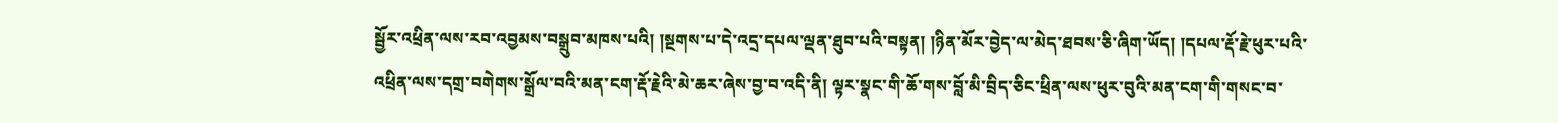སྦྱོར་འཕྲིན་ལས་རབ་འབྱམས་བསྒྲུབ་མཁས་པའི། །སྔགས་པ་དེ་འདྲ་དཔལ་ལྡན་ཐུབ་པའི་བསྟན། །ཉིན་མོར་བྱེད་ལ་མེད་ཐབས་ཅི་ཞིག་ཡོད། །དཔལ་རྡོ་རྗེ་ཕུར་པའི་འཕྲིན་ལས་དགྲ་བགེགས་སྒྲོལ་བའི་མན་ངག་རྡོ་རྗེའི་མེ་ཆར་ཞེས་བྱ་བ་འདི་ནི། ལྟར་སྣང་གི་ཆོ་གས་བློ་མི་བྲིད་ཅིང་ཕྲིན་ལས་ཕུར་བུའི་མན་ངག་གི་གསང་བ་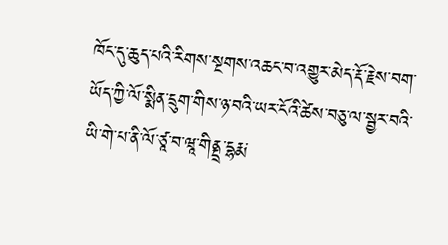ཁོང་དུ་ཆུད་པའི་རིགས་སྔགས་འཆང་བ་འགྱུར་མེད་རྡོ་རྗེས་བག་ཡོད་ཀྱི་ལོ་སྨིན་དྲུག་གིས་ཉ་བའི་ཡར་ངོའི་ཚེས་བཅུ་ལ་སྦྱར་བའི་ཡི་གེ་པ་ནི་ལོ་ཙཱ་བ་ཝཱ་གིནྡྲ་དྷརྨ་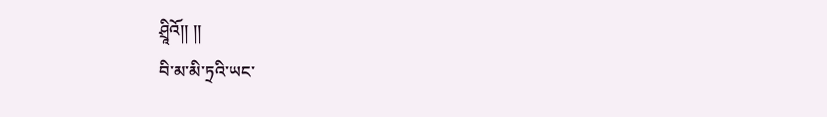ཤྲཱིའོ།། །།
བི་མ་མི་ཏྲའི་ཡང་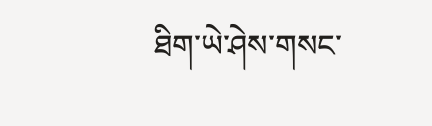ཐིག་ཡེ་ཤེས་གསང་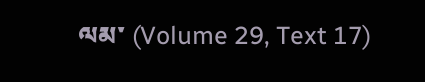ལམ་ (Volume 29, Text 17)